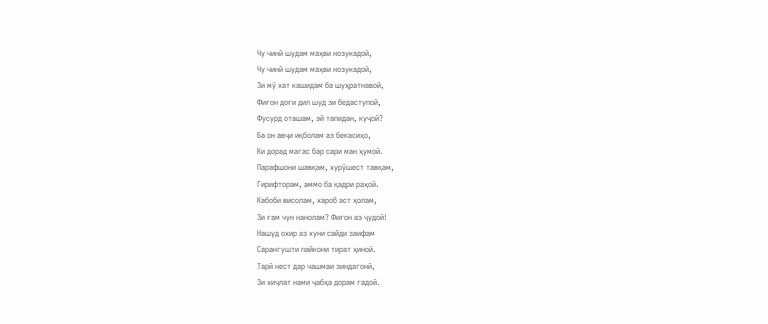Чу чинӣ шудам маҳви нозукадоӣ,
Чу чинӣ шудам маҳви нозукадоӣ,
Зи мӯ хат кашидам ба шуҳратнавоӣ,
Фиғон доғи дил шуд зи бедаступоӣ,
Фусурд оташам, эй тапидан, куҷоӣ?
Ба он авҷи иқболам аз бекасиҳо,
Ки дорад магас бар сари ман ҳумоӣ.
Парафшони шавқам, хурӯшест тавқам,
Гирифторам, аммо ба қадри раҳоӣ.
Кабоби висолам, хароб аст ҳолам,
Зи ғам чун нанолам? Фиғон аз ҷудоӣ!
Нашуд охир аз хуни сайди заифам
Сарангушти пайкони тират ҳиноӣ.
Тарӣ нест дар чашмаи зиндагонӣ,
Зи хиҷлат нами ҷабҳа дорам гадоӣ.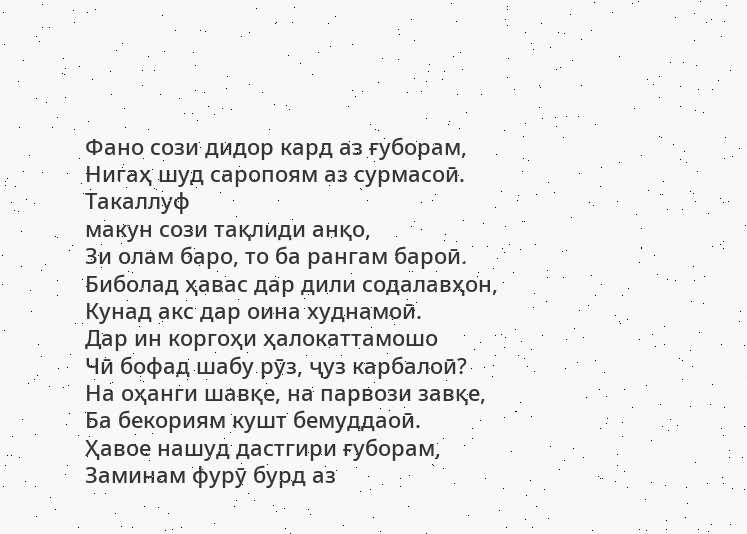Фано сози дидор кард аз ғуборам,
Нигаҳ шуд саропоям аз сурмасоӣ.
Такаллуф
макун сози тақлиди анқо,
Зи олам баро, то ба рангам бароӣ.
Биболад ҳавас дар дили содалавҳон,
Кунад акс дар оина худнамоӣ.
Дар ин коргоҳи ҳалокаттамошо
Чӣ бофад шабу рӯз, ҷуз карбалоӣ?
На оҳанги шавқе, на парвози завқе,
Ба бекориям кушт бемуддаоӣ.
Ҳавое нашуд дастгири ғуборам,
Заминам фурӯ бурд аз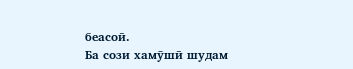беасоӣ.
Ба сози хамӯшӣ шудам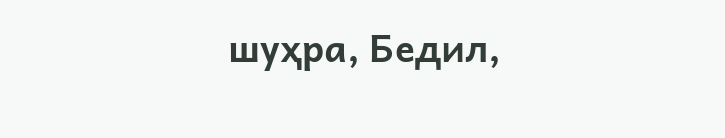шуҳра, Бедил,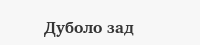Дуболо зад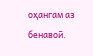оҳангам аз бенавоӣ.